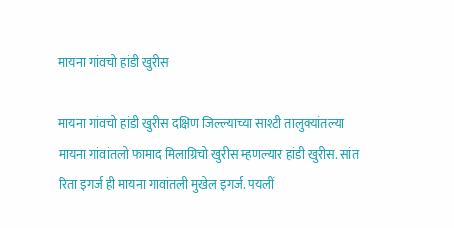मायना गांवचो हांडी खुरीस

मायना गांवचो हांडी खुरीस दक्षिण जिल्ल्याच्या साश्टी तालुक्यांतल्या मायना गांवांतलो फामाद मिलाग्रिचो खुरीस म्हणल्यार हांडी खुरीस. सांत रिता इगर्ज ही मायना गावांतली मुखेल इगर्ज. पयलीं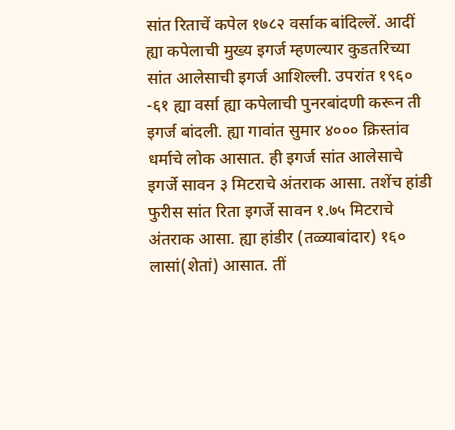सांत रिताचें कपेल १७८२ वर्साक बांदिल्लें. आदीं ह्या कपेलाची मुख्य इगर्ज म्हणल्यार कुडतरिच्या सांत आलेसाची इगर्ज आशिल्ली. उपरांत १९६० -६१ ह्या वर्सा ह्या कपेलाची पुनरबांदणी करून ती इगर्ज बांदली. ह्या गावांत सुमार ४००० क्रिस्तांव धर्माचे लोक आसात. ही इगर्ज सांत आलेसाचे इगर्जे सावन ३ मिटराचे अंतराक आसा. तशेंच हांडी फुरीस सांत रिता इगर्जे सावन १.७५ मिटराचे अंतराक आसा. ह्या हांडीर (तळ्याबांदार) १६० लासां(शेतां) आसात. तीं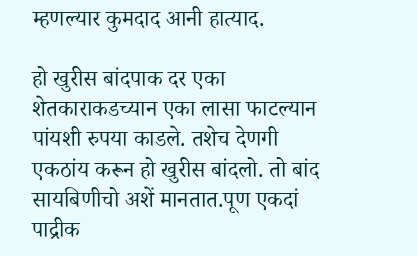म्हणल्यार कुमदाद आनी हात्याद.

हो खुरीस बांदपाक दर एका शेतकाराकडच्यान एका लासा फाटल्यान पांयशी रुपया काडले. तशेच देणगी एकठांय करून हो खुरीस बांदलो. तो बांद सायबिणीचो अशें मानतात.पूण एकदां पाद्रीक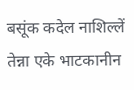बसूंक कदेल नाशिल्लें तेन्ना एके भाटकानीन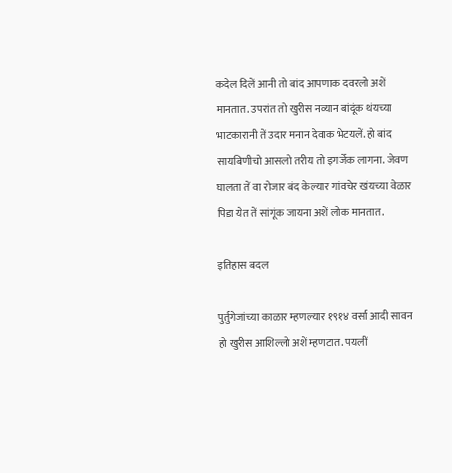कदेल दिलें आनी तो बांद आपणाक दवरलो अशें मानतात. उपरांत तो खुरीस नव्यान बांदूंक थंयच्या भाटकारानी तें उदार मनान देवाक भेटयलें. हो बांद सायबिणीचो आसलो तरीय तो इगर्जेक लागना. जेवण घालता तें वा रोजार बंद केल्यार गांवचेर खंयच्या वेळार पिडा येत तें सांगूंक जायना अशें लोक मानतात.

इतिहास बदल

पुर्तुगेजांच्या काळार म्हणल्यार १९१४ वर्सा आदी सावन हो खुरीस आशिल्लो अशें म्हणटात. पयलीं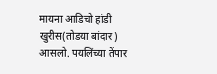मायना आडिचो हांडी खुरीस(तोडया बांदार) आसलो. पयलिंच्या तेंपार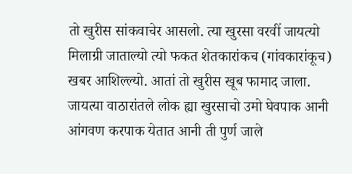तो खुरीस सांकवाचेर आसलो. त्या खुरसा वरवीं जायत्यो मिलाग्री जाताल्यो त्यो फकत शेतकारांकच (गांवकारांकूच) खबर आशिल्ल्यो. आतां तो खुरीस खूब फामाद जाला. जायत्या वाठारांतले लोक ह्या खुरसाचो उमो घेवपाक आनी आंगवण करपाक येतात आनी ती पुर्ण जाले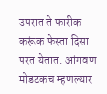उपरात ते फारीक करूंक फेस्ता दिसा परत येतात. आंगवण मोडटकच म्हणल्यार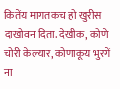कितेंय मागतकच हो खुरीस दाखोवन दिता. देखीक, कोणे चोरी केल्यार, कोणाकूय भुरगें ना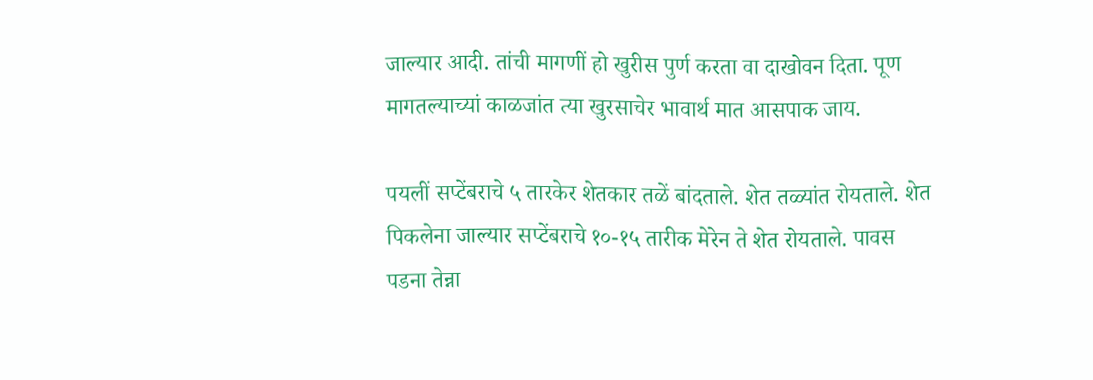जाल्यार आदी. तांची मागणीं हो खुरीस पुर्ण करता वा दाखोवन दिता. पूण मागतल्याच्यां काळजांत त्या खुरसाचेर भावार्थ मात आसपाक जाय.

पयलीं सप्टेंबराचे ५ तारकेर शेतकार तळें बांदताले. शेत तळ्यांत रोयताले. शेत पिकलेना जाल्यार सप्टेंबराचे १०-१५ तारीक मेरेन ते शेत रोयताले. पावस पडना तेन्ना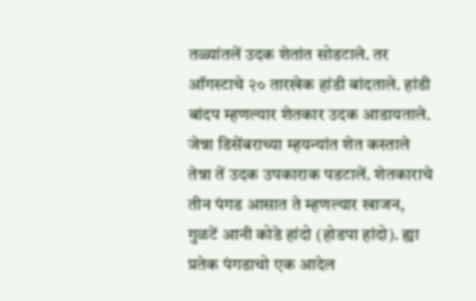तळ्यांतलें उदक शेतांत सोडटाले. तर ऑगस्टाचे २० तारखेक हांडी बांदताले. हांडी बांदप म्हणल्यार शेतकार उदक आडायताले. जेन्ना डिसेंबराच्या म्हयन्यांत शेत कस्ताले तेन्ना तें उदक उपकाराक पडटालें. शेतकाराचे तीन पंगड आसात ते म्हणल्यार खाजन, गुळटें आनी कोडे हांदो (होडपा हांदो). ह्या प्रतेक पंगडाचो एक आदेल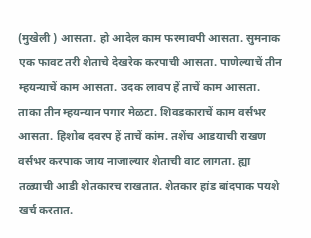(मुखेली ) आसता. हो आदेल काम फरमावपी आसता. सुमनाक एक फावट तरी शेताचे देखरेक करपाची आसता. पाणेल्याचें तीन म्हयन्याचें काम आसता. उदक लावप हें ताचें काम आसता. ताका तीन म्हयन्यान पगार मेळटा. शिवडकाराचें काम वर्सभर आसता. हिशोब दवरप हें ताचें कांम. तशेंच आडयाची राखण वर्सभर करपाक जाय नाजाल्यार शेताची वाट लागता. ह्या तळ्याची आडी शेतकारच राखतात. शेतकार हांड बांदपाक पयशे खर्च करतात.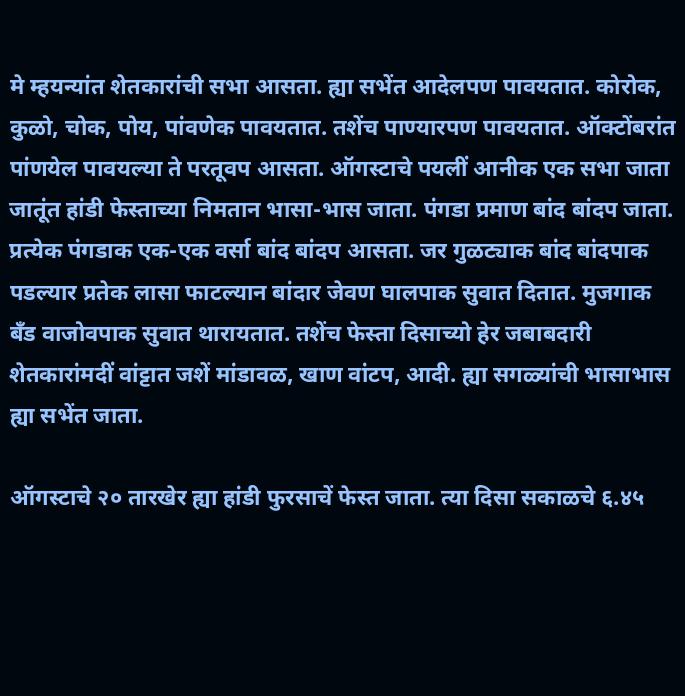मे म्हयन्यांत शेतकारांची सभा आसता. ह्या सभेंत आदेलपण पावयतात. कोरोक, कुळो, चोक, पोय, पांवणेक पावयतात. तशेंच पाण्यारपण पावयतात. ऑक्टोंबरांत पांणयेल पावयल्या ते परतूवप आसता. ऑगस्टाचे पयलीं आनीक एक सभा जाता जातूंत हांडी फेस्ताच्या निमतान भासा-भास जाता. पंगडा प्रमाण बांद बांदप जाता. प्रत्येक पंगडाक एक-एक वर्सा बांद बांदप आसता. जर गुळट्याक बांद बांदपाक पडल्यार प्रतेक लासा फाटल्यान बांदार जेवण घालपाक सुवात दितात. मुजगाक बॅंड वाजोवपाक सुवात थारायतात. तशेंच फेस्ता दिसाच्यो हेर जबाबदारी शेतकारांमदीं वांट्टात जशें मांडावळ, खाण वांटप, आदी. ह्या सगळ्यांची भासाभास ह्या सभेंत जाता.

ऑगस्टाचे २० तारखेर ह्या हांडी फुरसाचें फेस्त जाता. त्या दिसा सकाळचे ६.४५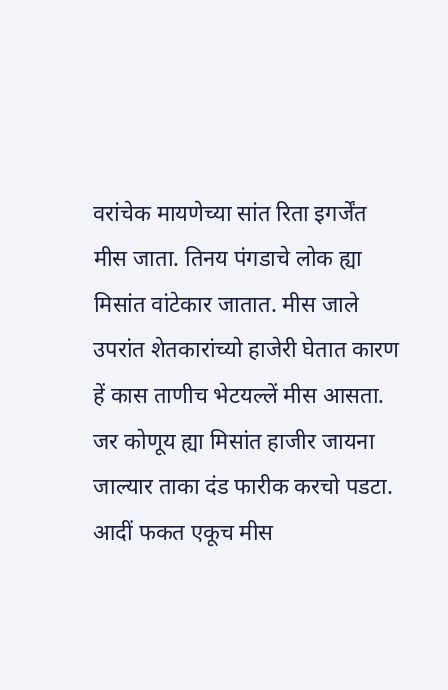वरांचेक मायणेच्या सांत रिता इगर्जेंत मीस जाता. तिनय पंगडाचे लोक ह्या मिसांत वांटेकार जातात. मीस जाले उपरांत शेतकारांच्यो हाजेरी घेतात कारण हें कास ताणीच भेटयल्लें मीस आसता. जर कोणूय ह्या मिसांत हाजीर जायना जाल्यार ताका दंड फारीक करचो पडटा. आदीं फकत एकूच मीस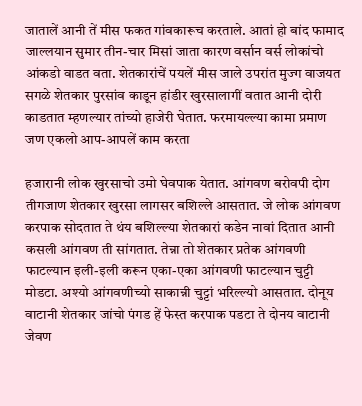जातालें आनी तें मीस फकत गांवकारूच करताले. आतां हो बांद फामाद जाल्लयान सुमार तीन-चार मिसां जाता कारण वर्सान वर्स लोकांचो आंकडो वाडत वता. शेतकारांचें पयलें मीस जाले उपरांत मुज्ग वाजयत सगळे शेतकार पुरसांव काडून हांडीर खुरसालागीं वतात आनी दोरी काडतात म्हणल्यार तांच्यो हाजेरी घेतात. फरमायल्ल्या कामा प्रमाण जण एकलो आप-आपलें काम करता

हजारानी लोक खुरसाचो उमो घेवपाक येतात. आंगवण बरोवपी दोग तीगजाण शेतकार खुरसा लागसर बशिल्ले आसतात. जे लोक आंगवण करपाक सोदतात ते थंय बशिल्ल्या शेतकारां कडेन नावां दितात आनी कसली आंगवण ती सांगतात. तेन्ना तो शेतकार प्रतेक आंगवणी फाटल्यान इली-इली करून एका-एका आंगवणी फाटल्यान चुट्टी मोडटा. अश्यो आंगवणीच्यो साकान्नी चुट्टां भरिल्ल्यो आसतात. दोनूय वाटानी शेतकार जांचो पंगड हें फेस्त करपाक पडटा ते दोनय वाटानी जेवण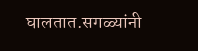घालतात.सगळ्यांनी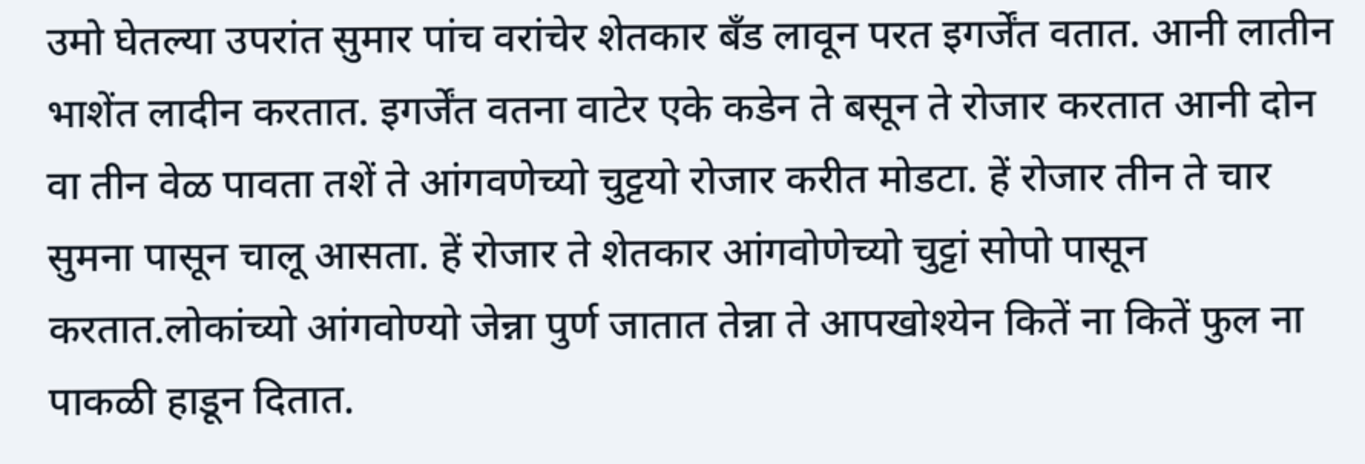उमो घेतल्या उपरांत सुमार पांच वरांचेर शेतकार बॅंड लावून परत इगर्जेंत वतात. आनी लातीन भाशेंत लादीन करतात. इगर्जेंत वतना वाटेर एके कडेन ते बसून ते रोजार करतात आनी दोन वा तीन वेळ पावता तशें ते आंगवणेच्यो चुट्टयो रोजार करीत मोडटा. हें रोजार तीन ते चार सुमना पासून चालू आसता. हें रोजार ते शेतकार आंगवोणेच्यो चुट्टां सोपो पासून करतात.लोकांच्यो आंगवोण्यो जेन्ना पुर्ण जातात तेन्ना ते आपखोश्येन कितें ना कितें फुल ना पाकळी हाडून दितात.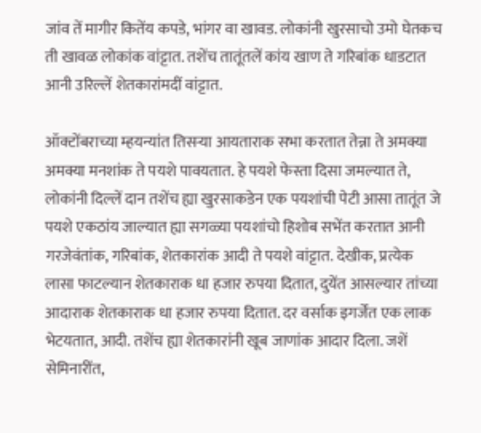जांव तें मागीर कितेंय कपडे, भांगर वा खावड. लोकांनी खुरसाचो उमो घेतकच ती खावळ लोकांक वांट्टात. तशेंच तातूंतलें कांय खाण ते गरिबांक धाडटात आनी उरिल्लें शेतकारांमदीं वांट्टात.

ऑक्टोंबराच्या म्हयन्यांत तिसऱ्या आयताराक सभा करतात तेन्ना ते अमक्या अमक्या मनशांक ते पयशे पावयतात. हे पयशे फेस्ता दिसा जमल्यात ते, लोकांनी दिल्लें दान तशेंच ह्या खुरसाकडेन एक पयशांची पेटी आसा तातूंत जे पयशे एकठांय जाल्यात ह्या सगळ्या पयशांचो हिशोब सभेंत करतात आनी गरजेवंतांक, गरिबांक, शेतकारांक आदी ते पयशे वांट्टात. देखीक, प्रत्येक लासा फाटल्यान शेतकाराक धा हजार रुपया दितात, दुयेंत आसल्यार तांच्या आदाराक शेतकाराक धा हजार रुपया दितात. दर वर्साक इगर्जेंत एक लाक भेटयतात, आदी. तशेंच ह्या शेतकारांनी खूब जाणांक आदार दिला. जशें सेमिनारींत,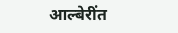आल्बेरींत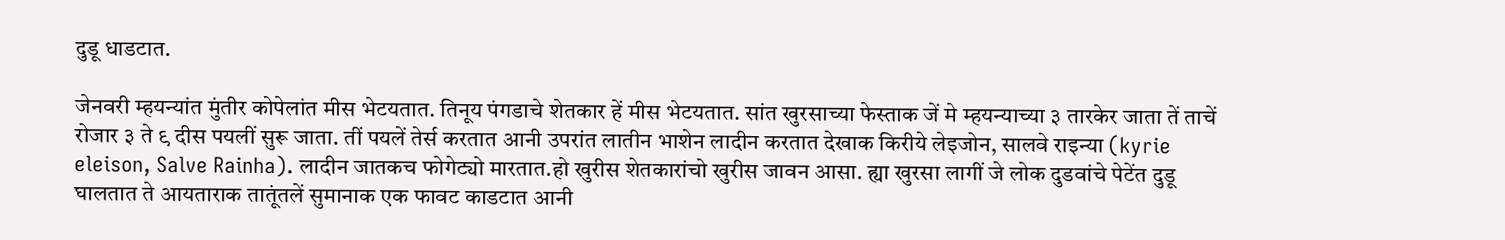दुडू धाडटात.

जेनवरी म्हयन्यांत मुंतीर कोपेलांत मीस भेटयतात. तिनूय पंगडाचे शेतकार हें मीस भेटयतात. सांत खुरसाच्या फेस्ताक जें मे म्हयन्याच्या ३ तारकेर जाता तें ताचें रोजार ३ ते ९ दीस पयलीं सुरू जाता. तीं पयलें तेर्स करतात आनी उपरांत लातीन भाशेन लादीन करतात देखाक किरीये लेइजोन, सालवे राइन्या (kyrie eleison, Salve Rainha). लादीन जातकच फोगेट्यो मारतात.हो खुरीस शेतकारांचो खुरीस जावन आसा. ह्या खुरसा लागीं जे लोक दुडवांचे पेटेंत दुडू घालतात ते आयताराक तातूंतलें सुमानाक एक फावट काडटात आनी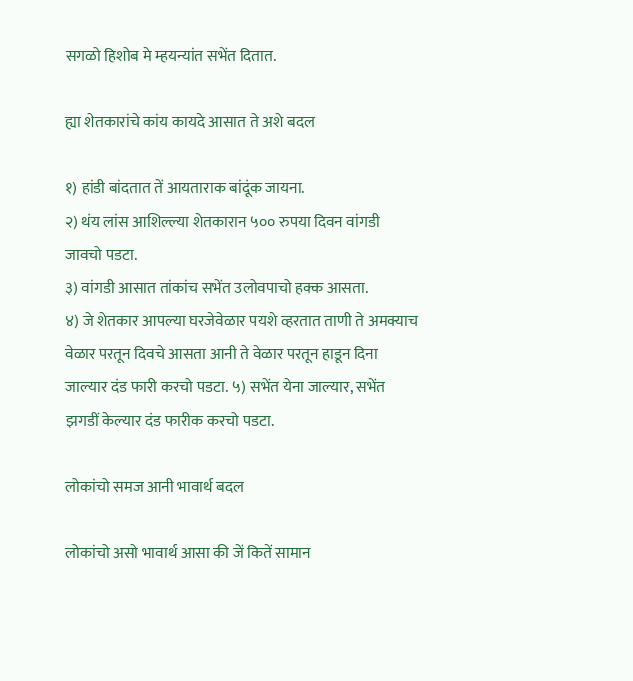सगळो हिशोब मे म्हयन्यांत सभेंत दितात.

ह्या शेतकारांचे कांय कायदे आसात ते अशे बदल

१) हांडी बांदतात तें आयताराक बांदूंक जायना.
२) थंय लांस आशिल्ल्या शेतकारान ५०० रुपया दिवन वांगडी जावचो पडटा.
३) वांगडी आसात तांकांच सभेंत उलोवपाचो हक्क आसता.
४) जे शेतकार आपल्या घरजेवेळार पयशे व्हरतात ताणी ते अमक्याच वेळार परतून दिवचे आसता आनी ते वेळार परतून हाडून दिना जाल्यार दंड फारी करचो पडटा. ५) सभेंत येना जाल्यार, सभेंत झगडीं केल्यार दंड फारीक करचो पडटा.

लोकांचो समज आनी भावार्थ बदल

लोकांचो असो भावार्थ आसा की जें कितें सामान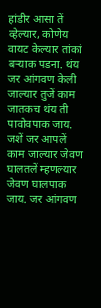हांडीर आसा तें व्हेल्यार, कोणेय वायट केल्यार तांकां बऱ्याक पडना. थंय जर आंगवण केली जाल्यार तुजें काम जातकच थंय ती पावोवपाक जाय. जशें जर आपलें काम जाल्यार जेवण घालतलें म्हणल्यार जेवण घालपाक जाय. जर आंगवण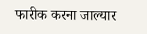फारीक करना जाल्यार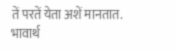तें परतें येता अशें मानतात. भावार्थ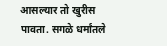आसल्यार तो खुरीस पावता. सगळे धर्मांतले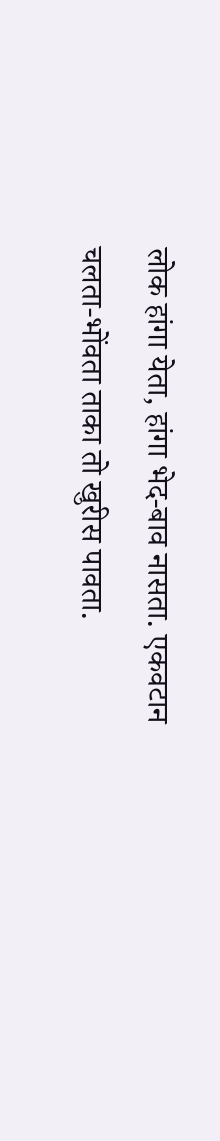लोक हांगा येता, हांगा भेद-बाव नासता. एकवटान चलता-भोंवता ताका तो खुरीस पावता.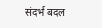संदर्भ बदल